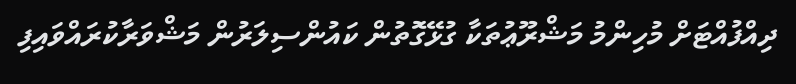ދިއްފުއްޓަށް މުހިންމު މަޝްރޫޢުތަކާ ގުޅޭގޮތުން ކައުންސިލަރުން މަޝްވަރާކުރައްވައިފި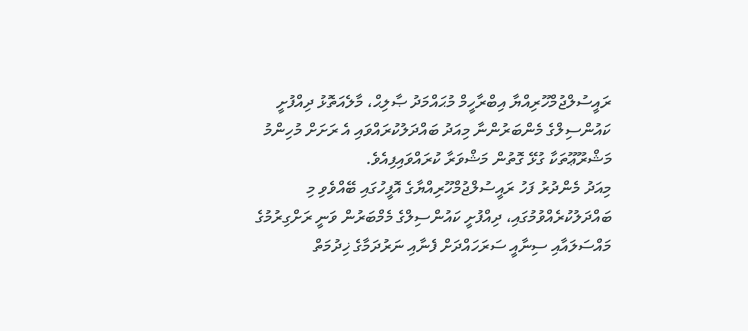ރައީސުލްޖުމްހޫރިއްޔާ އިބްރާހީމް މުޙައްމަދު ޞާލިޙް، މާލެއަތޮޅު ދިއްފުށީ ކައުންސިލްގެ މެންބަރުންނާ މިއަދު ބައްދަލުކުރައްވައި އެ ރަށަށް މުހިންމު މަޝްރޫޢޫތަކާ ގުޅޭ ގޮތުން މަޝްވަރާ ކުރައްވައިފިއެވެ.
މިއަދު މެންދުރު ފަހު ރައީސުލްޖުމްހޫރިއްޔާގެ އޮފީހުގައި ބޭއްވެވި މި ބައްދަލުކުރެއްވުމުގައި، ދިއްފުށީ ކައުންސިލްގެ މެމްބަރުން ވަނީ ރަށްގިރުމުގެ މައްސަލައާއި ސިނާއީ ސަރަހައްދަށް ފެނާއި ނަރުދަމާގެ ޚިދުމަތް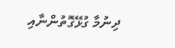ދިނުމާ ގުޅޭގޮތުންނާއި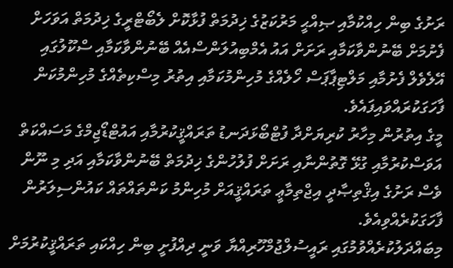ރަށުގެ ބިން ހިއްކުމާއި ޞިއްޙީ މަރުކަޒުގެ ޚިދުމަތް ފުޅާކޮށް ލެބޯޓްރީގެ ޚިދުމަތް އަވަހަށް ފެށުމަށް ބޭނުންވާކަމާއި ރަށަށް އައު އެމްބިއުލަންސްއެއް ބޭނުންވާކަމާއި ސްކޫލުގައި އޭލެވެލް ފެށުމާއި މަލްޓިޕާޕަސް ހޯލެއްގެ މުހިންމުކަމާއި އިތުރު މިސްކިތެއްގެ މުހިންމުކަން ފާހަގަކުރައްވައިފައެވެ.
މީގެ އިތުރުން މިހާރު ކުރިޔަށްދާ ފުޓްބޯޅަދަނޑު ތަރައްޤީކުރުމާއި އައުޓްޑޯޖިމްގެ މަސައްކަތް އަވަސްކުރުމާއި ގުޅޭ ގޮތުންނާއި ރަށަށް ފުލުހުންގެ ޚިދުމަތް ބޭނުންވާކަމާއި އަދި މި ނޫން ވެސް ރަށުގެ އިޤްތިޞާދީ އިޖްތިމާޢީ ތަރައްޤީއަށް މުހިންމު ކަންތައްތައް ކައުންސިލަރުން ފާހަގަކުރެއްވިއެވެ.
މިބައްދަލުކުރެއްވުމުގައި ރައީސުލްޖުމްހޫރިއްޔާ ވަނީ ދިއްފުށީ ބިން ހިއްކައި ތަރައްޤީކުރުމަށް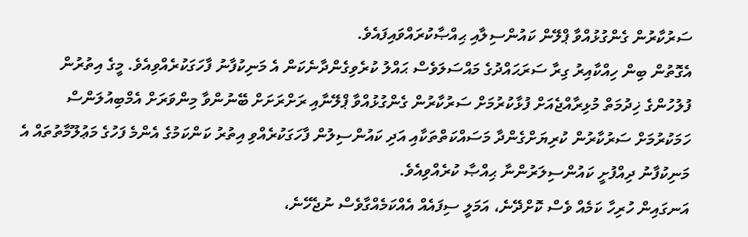ސަރުކާރުން ގެންގުޅުއްވާ ޕްލޭން ކައުންސިލާއި ޙިއްޞާކުރައްވައިފައެވެ.
އެގޮތުން ބިން ހިއްކާއިރު ގިރާ ސަރަޙައްދުގެ މައްސަލަވެސް ޙައްލު ކުރެވިގެންދާނެކަން އެ މަނިކުފާނު ފާހަގަކުރެއްވިއެވެ. މީގެ އިތުރުން ފުލުހުންގެ ޚިދުމަތް މުޅިރާއްޖެއަށް ފުޅާކުރުމަށް ސަރުކާރުން ގެންގުޅުއްވާ ޕްލޭނާއި ރަށްރަށަށް ބޭނުންވާ މިންވަރަށް އެމްބިއުލަންސް ހަމަކުރުމަށް ސަރުކާރުން ކުރިޔަށްގެންދާ މަސައްކަތްތަކާއި އަދި ކައުންސިލުން ފާހަގަކުރެއްވި އިތުރު ކަންކަމުގެ އެންމެ ފަހުގެ މަޢުލޫމާތުތައް އެ މަނިކުފާނު ދިއްފުށީ ކައުންސިލަރުންނާ ޙިއްޞާ ކުރެއްވިއެވެ.
އަނގައިން ހުރިހާ ކަމެއް ވެސް ކޮށްދޭނެ، އަމަލީ ސިފައެއް އެއްކަމެއްގާވެސް ނުޖެހޭނެ،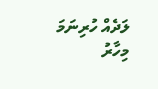ލަދެއް ހުރިނަމަ މިހާރު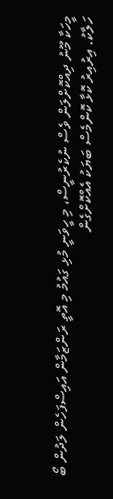މީހަކާ މޫނު ދިއްކޮށްލަން ވެސް ނުކެރުނީސް، މި ހީވަނީ މުޅި ގައުމު މި އޮތީ ރަންޒަމާން އައިސްފަހެން ލަދުން ބޯ ހަލާކު. އިރުއިރު ކޮޅާ ކޮންމެސް ބަޔަކު އެއްކޮށްގެން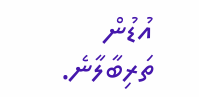އުޑުން ތަރިބާލާނެ.